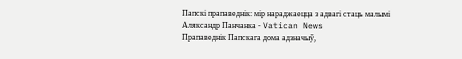Папскі прапаведнік: мір нараджаецца з адвагі стаць малымі
Аляксандр Панчанка - Vatican News
Прапаведнік Папскага дома адзначыў,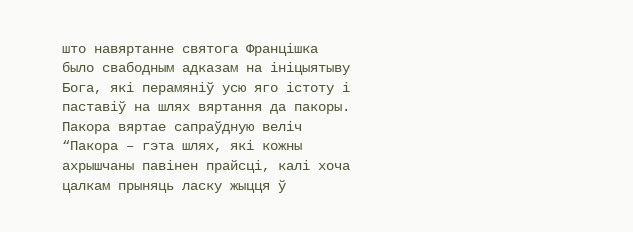што навяртанне святога Францішка было свабодным адказам на ініцыятыву Бога, які перамяніў усю яго істоту і паставіў на шлях вяртання да пакоры.
Пакора вяртае сапраўдную веліч
“Пакора – гэта шлях, які кожны ахрышчаны павінен прайсці, калі хоча цалкам прыняць ласку жыцця ў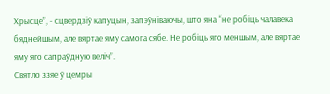Хрысце”, - сцвердзіў капуцын, запэўніваючы, што яна “не робіць чалавека бяднейшым, але вяртае яму самога сябе. Не робіць яго меншым, але вяртае яму яго сапраўдную веліч”.
Святло ззяе ў цемры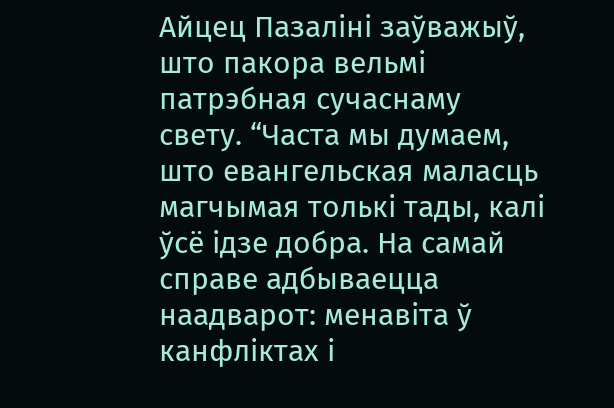Айцец Пазаліні заўважыў, што пакора вельмі патрэбная сучаснаму свету. “Часта мы думаем, што евангельская маласць магчымая толькі тады, калі ўсё ідзе добра. На самай справе адбываецца наадварот: менавіта ў канфліктах і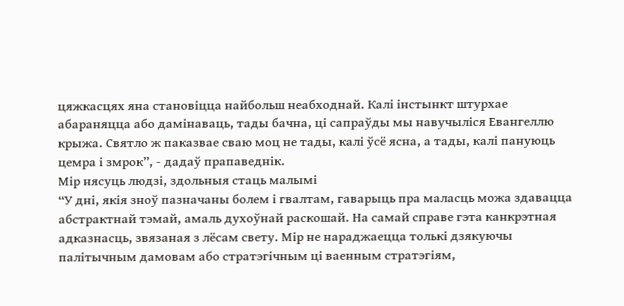цяжкасцях яна становіцца найбольш неабходнай. Калі інстынкт штурхае абараняцца або дамінаваць, тады бачна, ці сапраўды мы навучыліся Евангеллю крыжа. Святло ж паказвае сваю моц не тады, калі ўсё ясна, а тады, калі пануюць цемра і змрок”, - дадаў прапаведнік.
Мір нясуць людзі, здольныя стаць малымі
“У дні, якія зноў пазначаны болем і гвалтам, гаварыць пра маласць можа здавацца абстрактнай тэмай, амаль духоўнай раскошай. На самай справе гэта канкрэтная адказнасць, звязаная з лёсам свету. Мір не нараджаецца толькі дзякуючы палітычным дамовам або стратэгічным ці ваенным стратэгіям,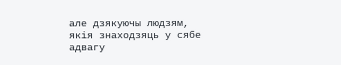але дзякуючы людзям, якія знаходзяць у сябе адвагу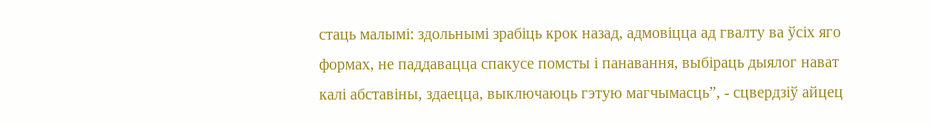стаць малымі: здольнымі зрабіць крок назад, адмовіцца ад гвалту ва ўсіх яго формах, не паддавацца спакусе помсты і панавання, выбіраць дыялог нават калі абставіны, здаецца, выключаюць гэтую магчымасць”, - сцвердзіў айцец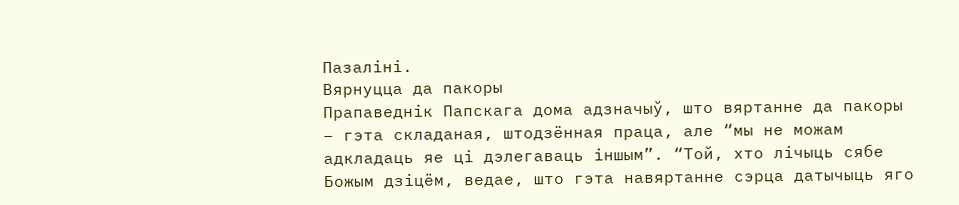Пазаліні.
Вярнуцца да пакоры
Прапаведнік Папскага дома адзначыў, што вяртанне да пакоры – гэта складаная, штодзённая праца, але “мы не можам адкладаць яе ці дэлегаваць іншым”. “Той, хто лічыць сябе Божым дзіцём, ведае, што гэта навяртанне сэрца датычыць яго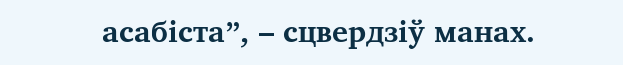асабіста”, – сцвердзіў манах.